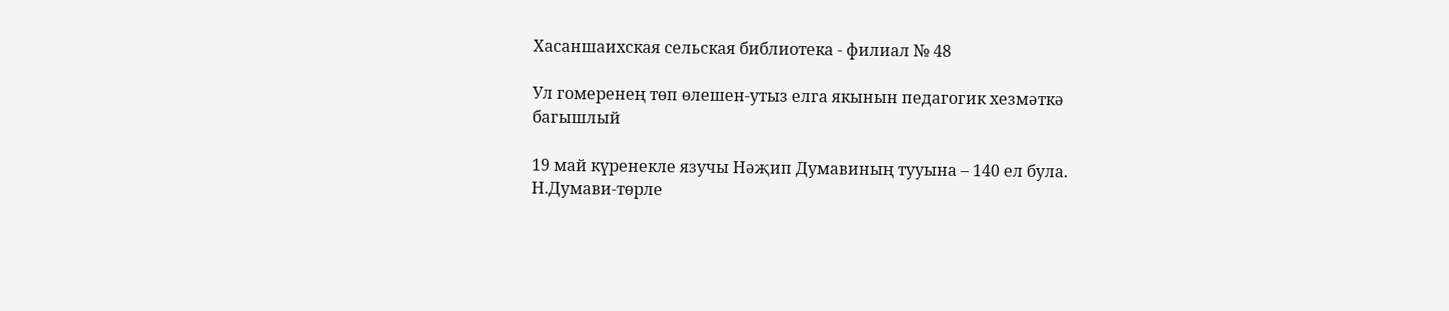Хасаншаихская сельская библиотека - филиал № 48

Ул гомеренең төп өлешен-утыз елга якынын педагогик хезмәткә багышлый

19 май күренекле язучы Нәҗип Думавиның тууына – 140 ел була.
Н.Думави-төрле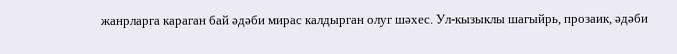жанрларга караган бай әдәби мирас калдырган олуг шәхес. Ул-кызыклы шагыйрь, прозаик, әдәби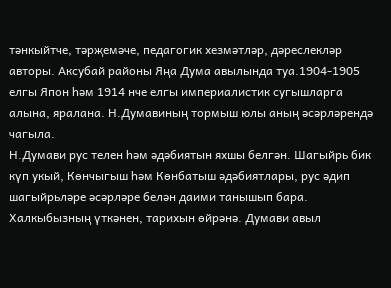тәнкыйтче, тәрҗемәче, педагогик хезмәтләр, дәреслекләр авторы. Аксубай районы Яңа Дума авылында туа.1904-1905 елгы Япон һәм 1914 нче елгы империалистик сугышларга алына, яралана. Н.Думавиның тормыш юлы аның әсәрләрендә чагыла.
Н.Думави рус телен һәм әдәбиятын яхшы белгән. Шагыйрь бик күп укый, Көнчыгыш һәм Көнбатыш әдәбиятлары, рус әдип шагыйрьләре әсәрләре белән даими танышып бара. Халкыбызның үткәнен, тарихын өйрәнә. Думави авыл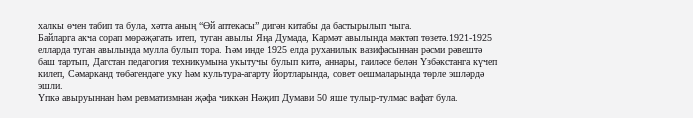халкы өчен табип та була, хәтта аның “Өй аптекасы” дигән китабы да бастырылып чыга.
Байларга акча сорап мөрәҗәгать итеп, туган авылы Яңа Думада, Кармәт авылында мәктәп төзетә.1921-1925 елларда туган авылында мулла булып тора. Һәм инде 1925 елда руханилык вазифасыннан рәсми рәвештә баш тартып, Дагстан педагогия техникумына укытучы булып китә, аннары, гаиләсе белән Үзбәкстанга күчеп килеп, Сәмарканд төбәгендәге уку һәм культура-агарту йортларында, совет оешмаларында төрле эшләрдә эшли.
Үпкә авыруыннан һәм ревматизмнан җәфа чиккән Нәҗип Думави 50 яше тулыр-тулмас вафат була.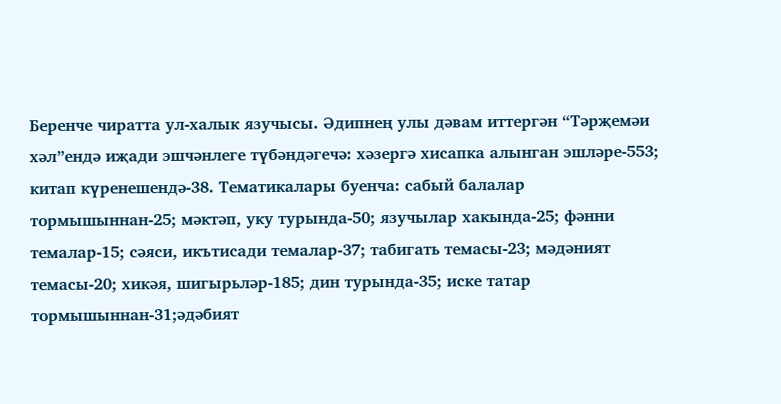Беренче чиратта ул-халык язучысы. Әдипнең улы дәвам иттергән “Тәрҗемәи хәл”ендә иҗади эшчәнлеге түбәндәгечә: хәзергә хисапка алынган эшләре-553; китап күренешендә-38. Тематикалары буенча: сабый балалар тормышыннан-25; мәктәп, уку турында-50; язучылар хакында-25; фәнни темалар-15; сәяси, икътисади темалар-37; табигать темасы-23; мәдәният темасы-20; хикәя, шигырьләр-185; дин турында-35; иске татар тормышыннан-31;әдәбият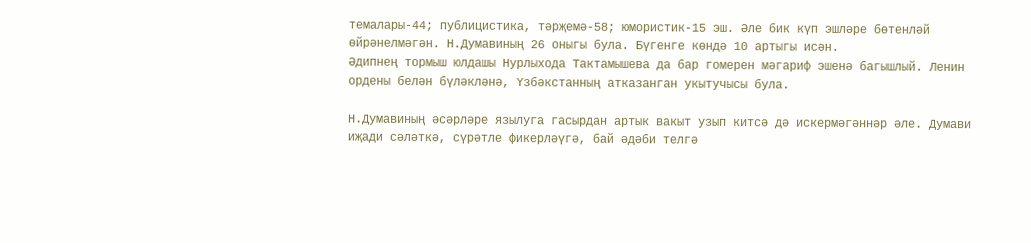темалары-44; публицистика, тәрҗемә-58; юмористик-15 эш. Әле бик күп эшләре бөтенләй өйрәнелмәгән. Н.Думавиның 26 оныгы була. Бүгенге көндә 10 артыгы исән.
Әдипнең тормыш юлдашы Нурлыхода Тактамышева да бар гомерен мәгариф эшенә багышлый. Ленин ордены белән бүләкләнә, Үзбәкстанның атказанган укытучысы була.

Н.Думавиның әсәрләре язылуга гасырдан артык вакыт узып китсә дә искермәгәннәр әле. Думави иҗади сәләткә, сүрәтле фикерләүгә, бай әдәби телгә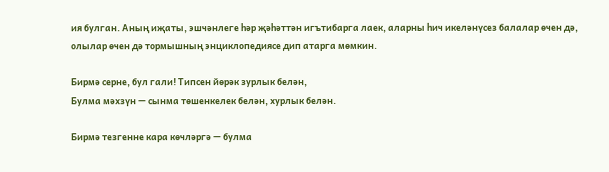ия булган. Аның иҗаты, эшчәнлеге һәр җәһәттән игътибарга лаек, аларны һич икеләнүсез балалар өчен дә, олылар өчен дә тормышның энциклопедиясе дип атарга мөмкин.

Бирмә серне, бул гали! Типсен йөрәк зурлык белән,
Булма мәхзүн — сынма төшенкелек белән, хурлык белән.

Бирмә тезгенне кара көчләргә — булма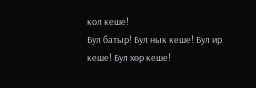кол кеше!
Бул батыр! Бул нык кеше! Бул ир кеше! Бул хөр кеше!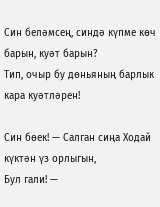Син беләмсең, синдә күпме көч барын, куәт барын?
Тип, очыр бу дөньяның барлык кара куәтләрен!

Син бөек! — Салган сиңа Ходай күктән үз орлыгын,
Бул гали! —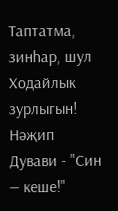Таптатма, зинһар, шул Ходайлык зурлыгын!
Нәҗип Дувави - "Син — кеше!"